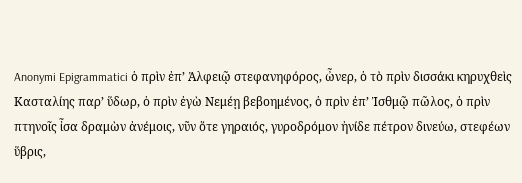Anonymi Epigrammatici ὁ πρὶν ἐπʼ Ἀλφειῷ στεφανηφόρος, ὦνερ, ὁ τὸ πρὶν δισσάκι κηρυχθεὶς Κασταλίης παρʼ ὕδωρ, ὁ πρὶν ἐγὼ Νεμέῃ βεβοημένος, ὁ πρὶν ἐπʼ Ἰσθμῷ πῶλος, ὁ πρὶν πτηνοῖς ἶσα δραμὼν ἀνέμοις, νῦν ὅτε γηραιός, γυροδρόμον ἠνίδε πέτρον δινεύω, στεφέων ὕβρις,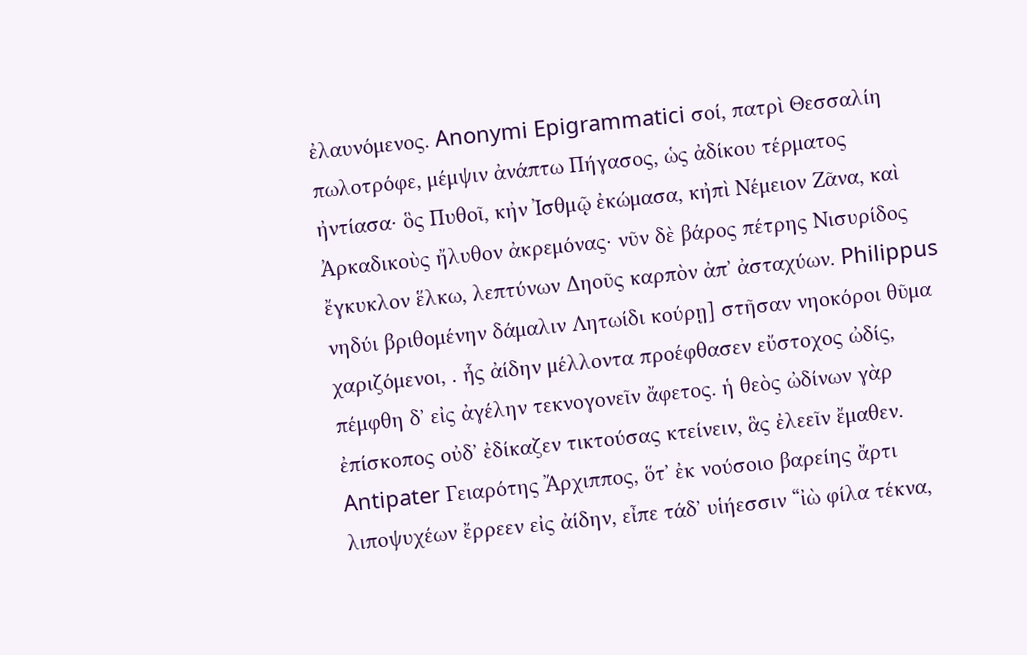ἐλαυνόμενος. Anonymi Epigrammatici σοί, πατρὶ Θεσσαλίη πωλοτρόφε, μέμψιν ἀνάπτω Πήγασος, ὡς ἀδίκου τέρματος ἠντίασα· ὃς Πυθοῖ, κἠν Ἰσθμῷ ἐκώμασα, κἠπὶ Νέμειον Ζᾶνα, καὶ Ἀρκαδικοὺς ἤλυθον ἀκρεμόνας· νῦν δὲ βάρος πέτρης Νισυρίδος ἔγκυκλον ἕλκω, λεπτύνων Δηοῦς καρπὸν ἀπʼ ἀσταχύων. Philippus νηδύι βριθομένην δάμαλιν Λητωίδι κούρῃ] στῆσαν νηοκόροι θῦμα χαριζόμενοι, . ἧς ἀίδην μέλλοντα προέφθασεν εὔστοχος ὠδίς, πέμφθη δʼ εἰς ἀγέλην τεκνογονεῖν ἄφετος. ἡ θεὸς ὠδίνων γὰρ ἐπίσκοπος οὐδʼ ἐδίκαζεν τικτούσας κτείνειν, ἃς ἐλεεῖν ἔμαθεν. Antipater Γειαρότης Ἄρχιππος, ὅτʼ ἐκ νούσοιο βαρείης ἄρτι λιποψυχέων ἔρρεεν εἰς ἀίδην, εἶπε τάδʼ υἱήεσσιν “ἰὼ φίλα τέκνα,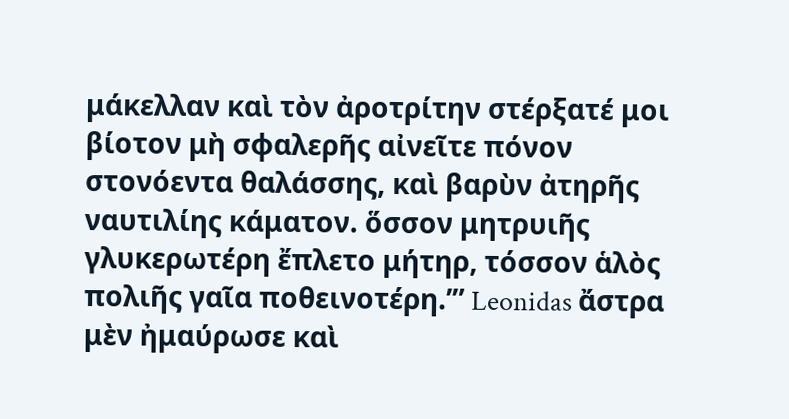μάκελλαν καὶ τὸν ἀροτρίτην στέρξατέ μοι βίοτον μὴ σφαλερῆς αἰνεῖτε πόνον στονόεντα θαλάσσης, καὶ βαρὺν ἀτηρῆς ναυτιλίης κάματον. ὅσσον μητρυιῆς γλυκερωτέρη ἔπλετο μήτηρ, τόσσον ἁλὸς πολιῆς γαῖα ποθεινοτέρη.ʼ” Leonidas ἄστρα μὲν ἠμαύρωσε καὶ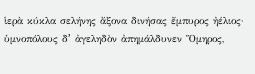ἱερὰ κύκλα σελήνης ἄξονα δινήσας ἔμπυρος ἠέλιος· ὑμνοπόλους δʼ ἀγεληδὸν ἀπημάλδυνεν Ὅμηρος,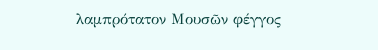λαμπρότατον Μουσῶν φέγγος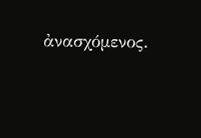ἀνασχόμενος.